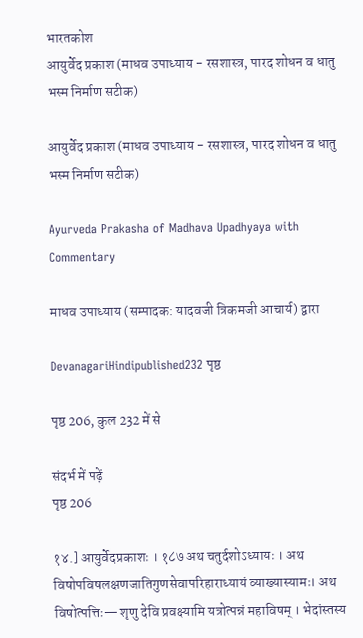भारतकोश
आयुर्वेद प्रकाश (माधव उपाध्याय - रसशास्त्र, पारद शोधन व धातु भस्म निर्माण सटीक)

आयुर्वेद प्रकाश (माधव उपाध्याय - रसशास्त्र, पारद शोधन व धातु भस्म निर्माण सटीक)

Ayurveda Prakasha of Madhava Upadhyaya with Commentary

माधव उपाध्याय (सम्पादक: यादवजी त्रिकमजी आचार्य) द्वारा

DevanagariHindipublished232 पृष्ठ

पृष्ठ 206, कुल 232 में से

संदर्भ में पढ़ें
पृष्ठ 206

१४.] आयुर्वेदप्रकाशः । १८७ अथ चतुर्दशोऽध्यायः । अथ विषोपविषलक्षणजातिगुणसेवापरिहाराध्यायं व्याख्यास्यामः। अथ विषोत्पत्तिः— शृणु देवि प्रवक्ष्यामि यत्रोत्पन्नं महाविषम् । भेदांस्तस्य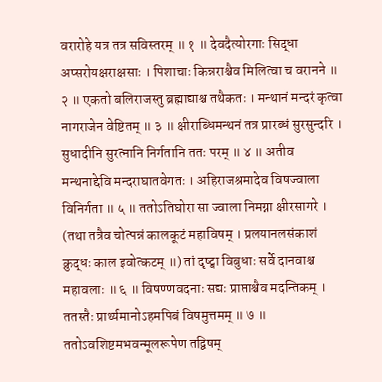वरारोहे यत्र तत्र सविस्तरम् ॥ १ ॥ देवदैत्योरगाः सिद्धा अप्सरोयक्षराक्षसाः । पिशाचाः किन्नराश्चैव मिलित्वा च वरानने ॥ २ ॥ एकतो बलिराजस्तु ब्रह्माद्याश्च तथैकतः । मन्थानं मन्दरं कृत्वा नागराजेन वेष्टितम् ॥ ३ ॥ क्षीराब्धिमन्थनं तत्र प्रारब्धं सुरसुन्दरि । सुधादीनि सुरत्नानि निर्गतानि ततः परम् ॥ ४ ॥ अतीव मन्थनाद्देवि मन्दराघातवेगतः । अहिराजश्रमादेव विषज्वाला विनिर्गता ॥ ५ ॥ ततोऽतिघोरा सा ज्वाला निमग्ना क्षीरसागरे । (तथा तत्रैव चोत्पन्नं कालकूटं महाविषम् । प्रलयानलसंकाशं क्रुद्धः काल इवोत्कटम् ॥) तां दृष्ट्वा विबुधाः सर्वे दानवाश्च महावलाः ॥ ६ ॥ विषण्णवदनाः सद्यः प्राप्ताश्चैव मदन्तिकम् । ततस्तैः प्रार्थ्यमानोऽहमपिबं विषमुत्तमम् ॥ ७ ॥ ततोऽवशिष्टमभवन्मूलरूपेण तद्विषम्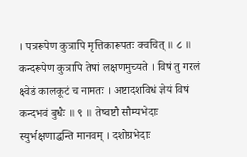। पत्ररूपेण कुत्रापि मृत्तिकारूपतः क्वचित् ॥ ८ ॥ कन्दरूपेण कुत्रापि तेषां लक्षणमुच्यते । विषं तु गरलं क्ष्वेडं कालकूटं च नामतः । अष्टादशविधं ज्ञेयं विषं कन्दभवं बुधैः ॥ ९ ॥ तेष्वष्टौ सौम्यभेदाः स्युर्भक्षणाद्धन्ति मानवम् । दशोग्रभेदाः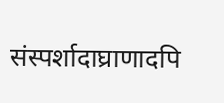संस्पर्शादाघ्राणादपि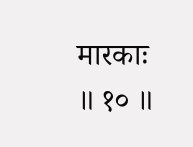मारकाः ॥ १० ॥